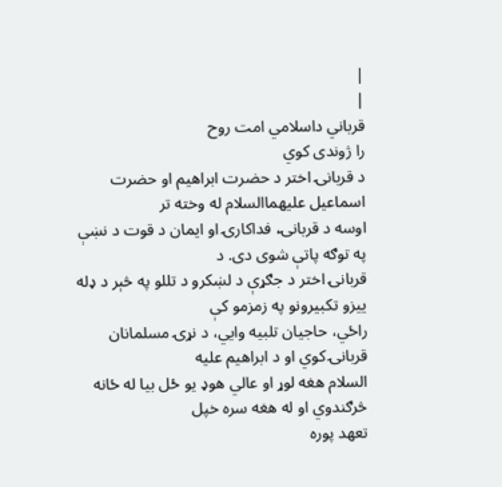|
|
قرباني داسلامي امت روح
را ژوندى كوي
د قربانۍ اختر د حضرت ابراهيم او حضرت اسماعيل عليهماالسلام له وخته تر
اوسه د قربانۍ، فداكارۍ او ايمان د قوت د نښې په توګه پاتې شوى دى. د
قربانۍ اختر د جګړې د لښكرو د تللو په څېر د ډله ييزو تكبيرونو په زمزمو كې
راځي، حاجيان تلبيه وايي، د نړۍ مسلمانان قربانۍ كوي او د ابراهيم عليه
السلام هغه لوړ او عالي هوډ يو ځل بيا له ځانه څرګندوي او له هغه سره خپل
تعهد پوره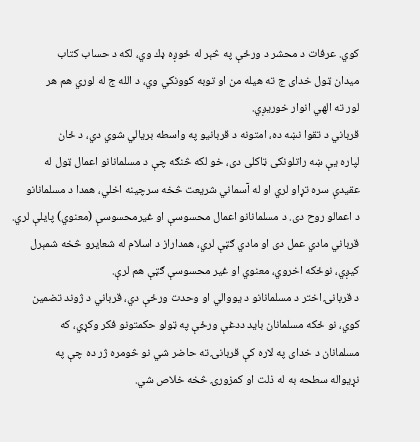كوي. عرفات د محشر د ورځې په څېر له ځوږه ډك وي، لكه د حساب كتاب
ميدان ټول خداى ج ته هيله من او توبه كوونكي وي، د الله ج له لوري هم هر
لور ته الهي انوار خوريږي.
قرباني د تقوا نښه ده، امتونه د قربانيو په واسطه بريالي شوي دي، د ځان
لپاره يې ښه راتلونكى ټاكلى دى، خو لكه څنګه چې د مسلمانانو اعمال ټول له
عقيدې سره تړاو لري او له آسماني شريعت څخه سرچينه اخلي، همدا د مسلمانانو
د اعمالو روح دى. د مسلمانانو اعمال محسوسې او غيرمحسوسې (معنوي) پايلې لري.
قرباني مادي عمل دى او مادي ګټې لري، همداراز د اسلام له شعايرو څخه شمېرل
كيږي، نوځكه اخروي، معنوي او غير محسوسې ګټې هم لرې.
د قربانۍ اختر د مسلمانانو د يووالي او وحدت ورځې دي، قرباني د ژوند تضمين
كوي، نو ځكه مسلمانان بايد ددغې ورځې په ټولو حكمتونو فكر وكړي، كه
مسلمانان د خداى په لاره كې قربانۍ ته حاضر شي نو څومره ژر ده چې په
نړيواله سطحه به له ذلت او كمزورۍ څخه خلاص شي.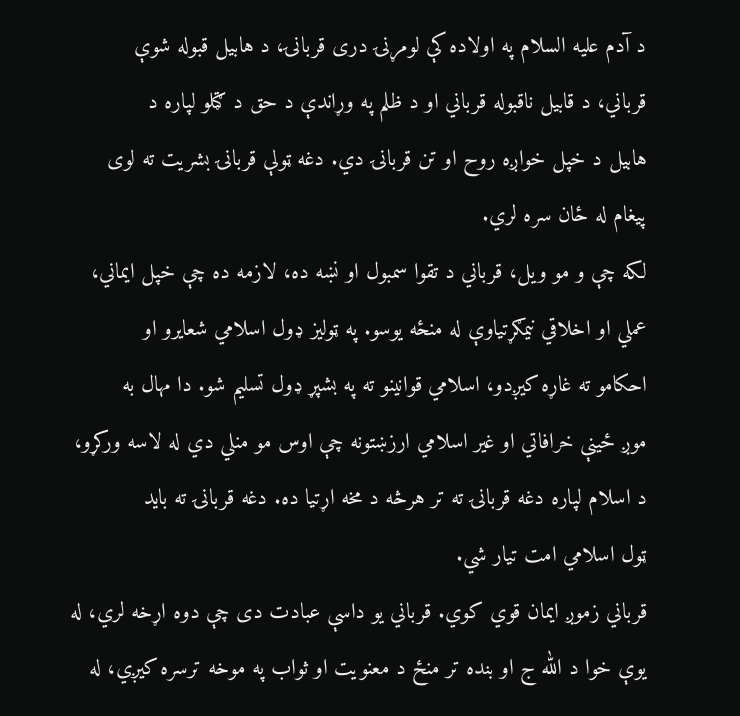د آدم عليه السلام په اولاده كې لومړنۍ درى قربانۍ، د هابيل قبوله شوې
قرباني، د قابيل ناقبوله قرباني او د ظلم په وړاندې د حق د ګټلو لپاره د
هابيل د خپل خواږه روح او تن قربانۍ دي. دغه ټولې قربانۍ بشريت ته لوى
پيغام له ځان سره لري.
لكه چې و مو ويل، قرباني د تقوا سمبول او نښه ده، لازمه ده چې خپل ايماني،
عملي او اخلاقي نيمګړتياوې له منځه يوسو. په ټوليز ډول اسلامي شعايرو او
احكامو ته غاړه كيږدو، اسلامي قوانينو ته په بشپړ ډول تسليم شو. دا مهال به
موږ ځينې خرافاتي او غير اسلامي ارزښتونه چې اوس مو منلي دي له لاسه وركړو،
د اسلام لپاره دغه قربانۍ ته تر هرڅه د مخه اړتيا ده. دغه قربانۍ ته بايد
ټول اسلامي امت تيار شي.
قرباني زموږ ايمان قوي كوي. قرباني يو داسې عبادت دى چې دوه اړخه لري، له
يوې خوا د الله ج او بنده تر منځ د معنويت او ثواب په موخه ترسره كيږي، له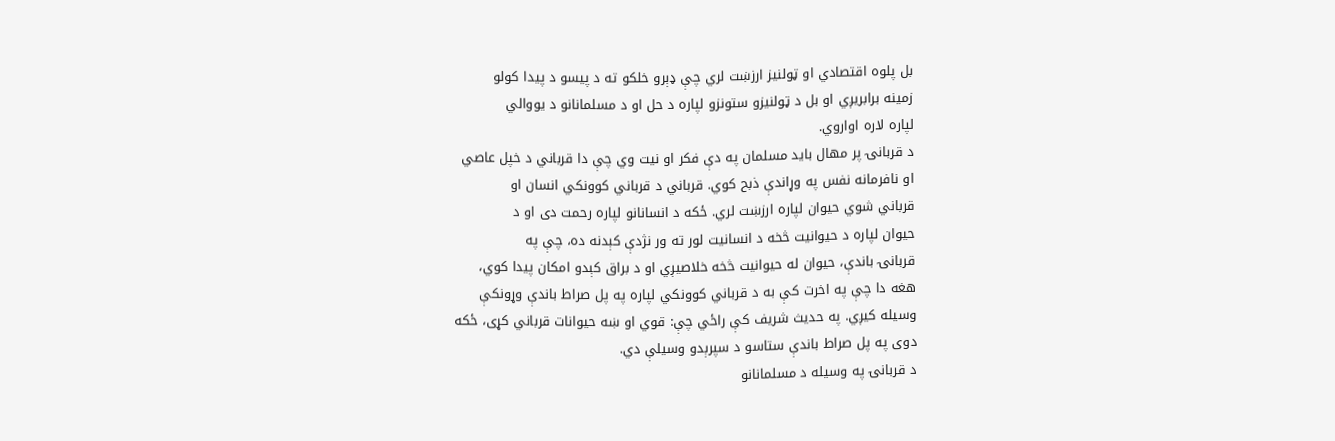بل پلوه اقتصادي او ټولنيز ارزښت لري چې ډېرو خلكو ته د پيسو د پيدا كولو
زمينه برابريږي او بل د ټولنيزو ستونزو لپاره د حل او د مسلمانانو د يووالي
لپاره لاره اواروي.
د قربانۍ پر مهال بايد مسلمان په دې فكر او نيت وي چې دا قرباني د خپل عاصي
او نافرمانه نفس په وړاندې ذبح كوي. قرباني د قرباني كوونكي انسان او
قرباني شوي حيوان لپاره ارزښت لري. ځكه د انسانانو لپاره رحمت دى او د
حيوان لپاره د حيوانيت څخه د انسانيت لور ته ور نژدې كېدنه ده، چې په
قربانۍ باندې، حيوان له حيوانيت څخه خلاصيږي او د براق كېدو امكان پيدا كوي،
هغه دا چې په اخرت كې به د قرباني كوونكي لپاره په پل صراط باندې وړونكې
وسيله كيږي. په حديث شريف كې راځي چې: قوي او ښه حيوانات قرباني كړى، ځكه
دوى په پل صراط باندې ستاسو د سپرېدو وسيلې دي.
د قربانۍ په وسيله د مسلمانانو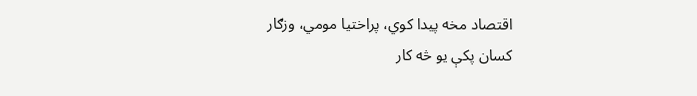اقتصاد مخه پيدا كوي، پراختيا مومي، وزګار
كسان پكې يو څه كار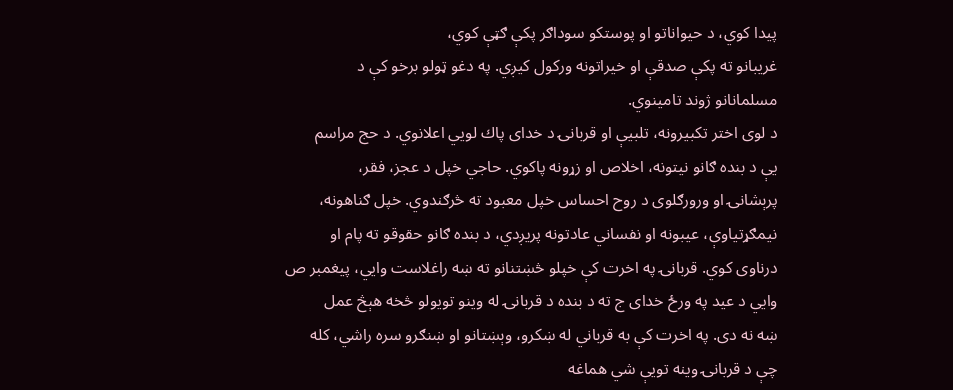پيدا كوي، د حيواناتو او پوستكو سوداګر پكې ګټې كوي،
غريبانو ته پكې صدقې او خيراتونه وركول كيږي. په دغو ټولو برخو كې د
مسلمانانو ژوند تامينوي.
د لوى اختر تكبيرونه، تلبيې او قربانۍ د خداى پاك لويي اعلانوي. د حج مراسم
يې د بنده ګانو نيتونه، اخلاص او زړونه پاكوي. حاجي خپل د عجز، فقر،
پرېشانۍ او ورورګلوى د روح احساس خپل معبود ته څرګندوي. خپل ګناهونه،
نيمګړتياوې، عيبونه او نفساني عادتونه پريږدي، د بنده ګانو حقوقو ته پام او
درناوى كوي. قربانۍ په اخرت كې خپلو څښتنانو ته ښه راغلاست وايي، پيغمبر ص
وايي د عيد په ورځ خداى ج ته د بنده د قربانۍ له وينو تويولو څخه هېڅ عمل
ښه نه دى. په اخرت كې به قرباني له ښكرو، وېښتانو او ښنګرو سره راشي، كله
چې د قربانۍ وينه تويې شي هماغه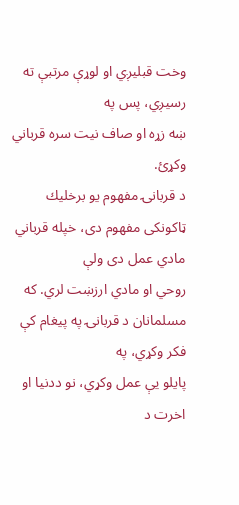وخت قبليږي او لوړې مرتبې ته رسيږي، پس په
ښه زړه او صاف نيت سره قرباني وكړئ.
د قربانۍ مفهوم يو برخليك ټاكونكى مفهوم دى، خپله قرباني مادي عمل دى ولې
روحي او مادي ارزښت لري. كه مسلمانان د قربانۍ په پيغام كې فكر وكړي، په
پايلو يې عمل وكړي، نو ددنيا او اخرت د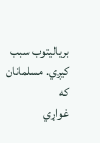برياليتوب سبب كيږي. مسلمانان كه
غواړي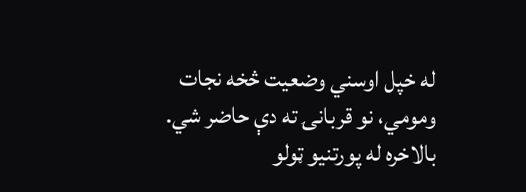له خپل اوسني وضعيت څخه نجات ومومي، نو قربانۍ ته دې حاضر شي.
بالاخره له پورتنيو ټولو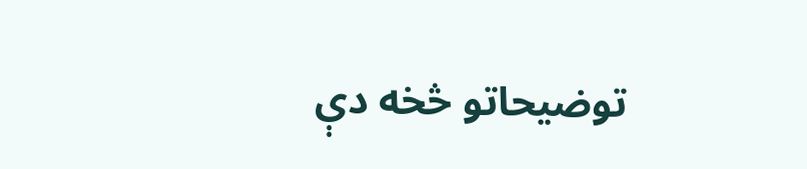توضيحاتو څخه دې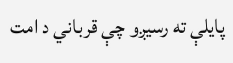پايلې ته رسيږو چې قرباني د امت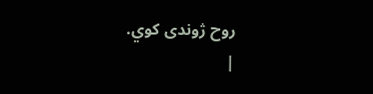روح ژوندى كوي.
|